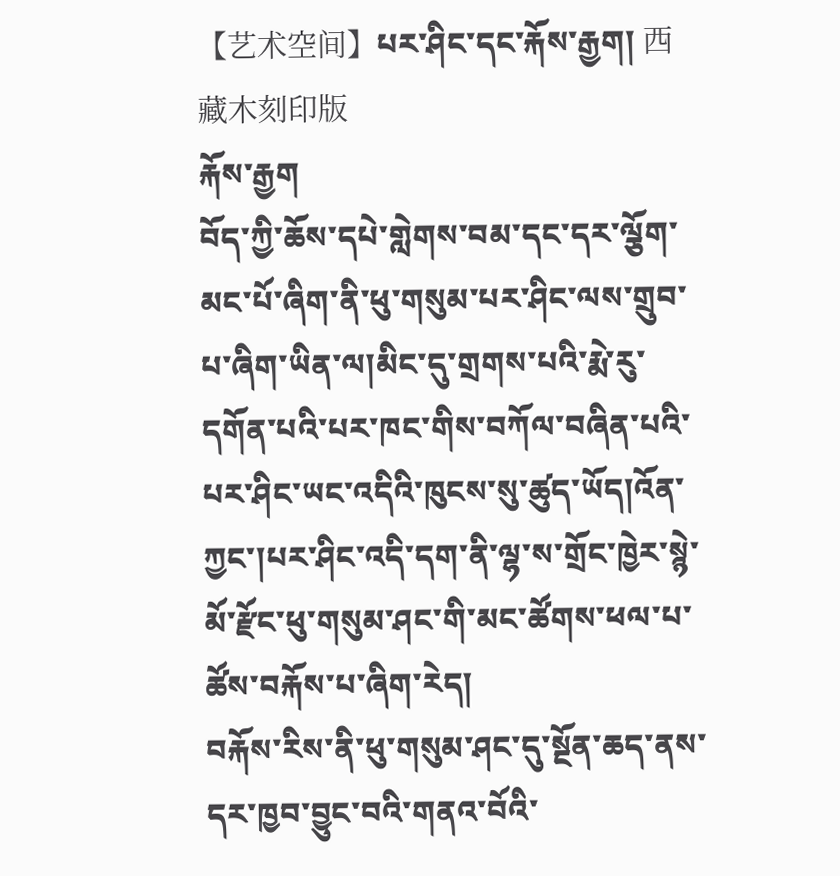【艺术空间】པར་ཤིང་དང་རྐོས་རྒྱག། 西藏木刻印版
རྐོས་རྒྱག
བོད་ཀྱི་ཆོས་དཔེ་གླེགས་བམ་དང་དར་ལྕོག་མང་པོ་ཞིག་ནི་ཕུ་གསུམ་པར་ཤིང་ལས་གྲུབ་པ་ཞིག་ཡིན་ལ།མིང་དུ་གྲགས་པའི་རྨེ་རུ་དགོན་པའི་པར་ཁང་གིས་བཀོལ་བཞིན་པའི་པར་ཤིང་ཡང་འདིའི་ཁུངས་སུ་ཚུད་ཡོད།འོན་ཀྱང་།པར་ཤིང་འདི་དག་ནི་ལྷ་ས་གྲོང་ཁྱེར་སྙེ་མོ་རྫོང་ཕུ་གསུམ་ཤང་གི་མང་ཚོགས་ཕལ་པ་ཚོས་བརྐོས་པ་ཞིག་རེད།
བརྐོས་རིས་ནི་ཕུ་གསུམ་ཤང་དུ་སྔོན་ཆད་ནས་དར་ཁྱབ་བྱུང་བའི་གནའ་བོའི་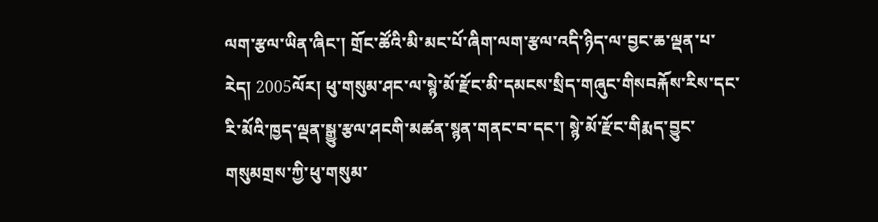ལག་རྩལ་ཡིན་ཞིང་། གྲོང་ཚོའི་མི་མང་པོ་ཞིག་ལག་རྩལ་འདི་ཉིད་ལ་བྱང་ཆ་ལྡན་པ་རེད། 2005ལོར། ཕུ་གསུམ་ཤང་ལ་སྙེ་མོ་རྫོང་མི་དམངས་སྲིད་གཞུང་གིསབརྐོས་རིས་དང་རི་མོའི་ཁྱད་ལྡན་སྒྱུ་རྩལ་ཤངགི་མཚན་སྙན་གནང་བ་དང་། སྙེ་མོ་རྫོང་གིརྨད་བྱུང་གསུམགྲས་ཀྱི་ཕུ་གསུམ་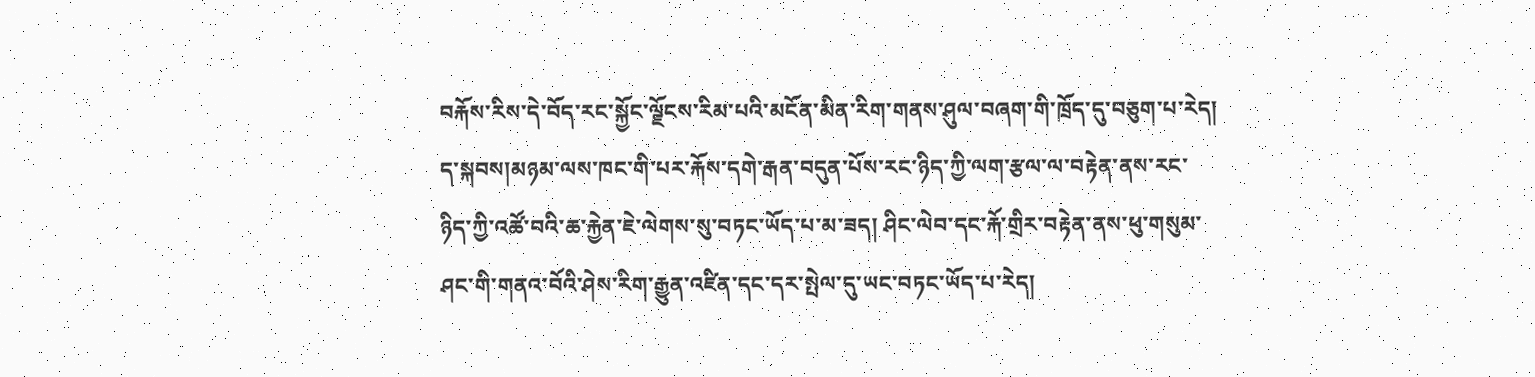བརྐོས་རིས་དེ་བོད་རང་སྐྱོང་ལྗོངས་རིམ་པའི་མངོན་མིན་རིག་གནས་ཤུལ་བཞག་གི་ཁྲོད་དུ་བཅུག་པ་རེད།
ད་སྐབས།མཉམ་ལས་ཁང་གི་པར་རྐོས་དགེ་རྒན་བདུན་པོས་རང་ཉིད་ཀྱི་ལག་རྩལ་ལ་བརྟེན་ནས་རང་ཉིད་ཀྱི་འཚོ་བའི་ཆ་རྐྱེན་ཇེ་ལེགས་སུ་བཏང་ཡོད་པ་མ་ཟད། ཤིང་ལེབ་དང་རྐོ་གྲིར་བརྟེན་ནས་ཕུ་གསུམ་ཤང་གི་གནའ་བོའི་ཤེས་རིག་རྒྱུན་འཛིན་དང་དར་སྤེལ་དུ་ཡང་བཏང་ཡོད་པ་རེད།